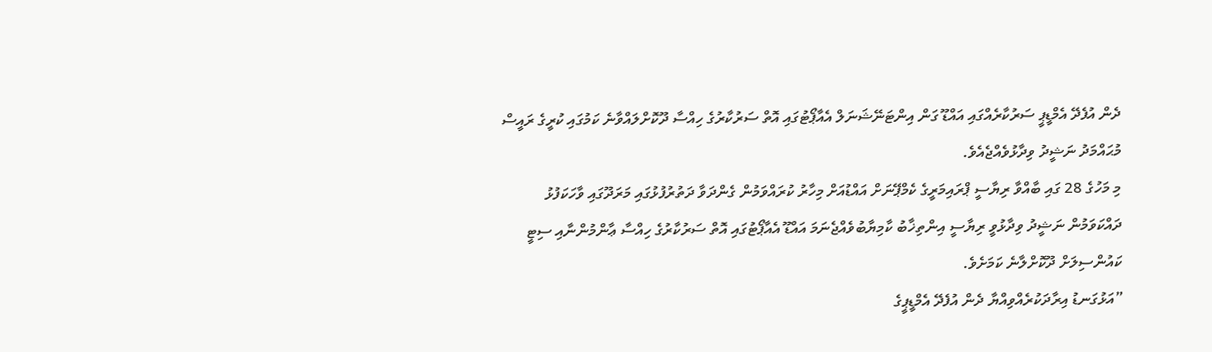ދެން އުފެދޭ އެމްޑީޕީ ސަރުކާރެއްގައި އައްޑޫ ގަން އިންޓަނޭޝަނަލް އެއާޕޯޓުގައި އޮތް ސަރުކާރުގެ ހިއްސާ ދޫކޮށްލައްވާނެ ކަމުގައި ކުރީގެ ރައީސް މުޙައްމަދު ނަޝީދު ވިދާޅުވެއްޖެއެވެ.
މި މަހުގެ 28 ގައި ބާއްވާ ރިޔާސީ ޕްރައިމަރީގެ ކެމްޕޭނަށް އައްޑުއަށް މިހާރު ކުރައްވަމުން ގެންދަވާ ދަތުރުފުޅުގައި މަރަދޫގައި ވާހަކަފުޅު ދައްކަވަމުން ނަޝީދު ވިދާޅުވީ ރިޔާސީ އިންތިޚާބު ކާމިޔާބުވެއްޖެނަމަ އައްޑޫ އެއާޕޯޓުގައި އޮތް ސަރުކާރުގެ ހިއްސާ ޢާންމުންނާއި ސިޓީ ކައުންސިލަށް ދޫކޮށްލާނެ ކަމަށެވެ.
”އަޅުގަނޑު އިރާދަކުރެއްވިއްޔާ ދެން އުފެދޭ އެމްޑީޕީގެ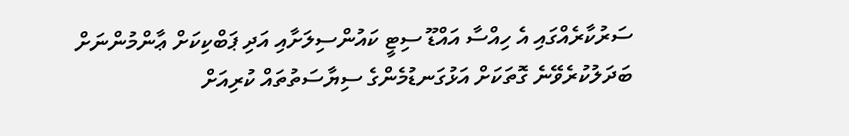ސަރުކާރެއްގައި އެ ހިއްސާ އައްޑޫ ސިޓީ ކައުންސިލަށާއި އަދި ޕަބްކިކަށް ޢާންމުންނަށް ބަދަލުކުރެވޭނެ ގޮތަކަށް އަޅުގަނޑުމެންގެ ސިޔާސަތުތައް ކުރިއަށް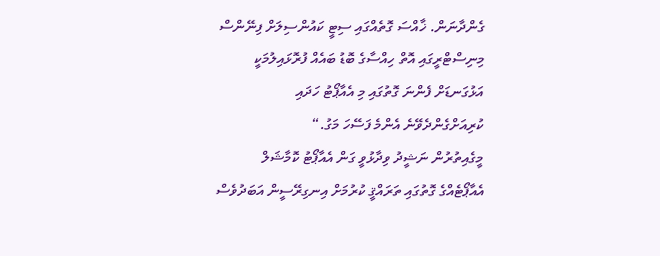ގެންދާނަން. ޚާއްސަ ގޮތެއްގައި ސިޓީ ކައުންސިލަށް ފިނޭންސް މިނިސްޓްރީގައި އޮތް ހިއްސާގެ ބޮޑު ބައެއް ފުރޮޅައިލުމަކީ އަޅުގަނޑަށް ފެންނަ ގޮތުގައި މި އެއާޕޯޓު ހަދައި ކުރިއަށްގެންދެވޭނެ އެންމެ ފަސޭހަ މަގު.“
މީގެއިތުރުން ނަޝީދު ވިދާޅުވީ ގަން އެއާޕޯޓު ކޮމާޝަލް އެއާޕޯޓެއްގެ ގޮތުގައި ތަރައްޤީ ކުރުމަށް އިނގިރޭސީން އަބަދުވެސް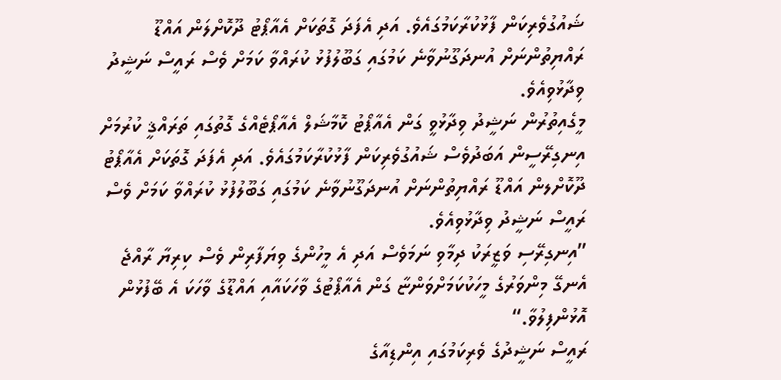ޝައުގުވެރިކަން ފާޅުކުރާކަމުގައެވެ. އަދި އެފަދަ ގޮތަކަށް އެއާޕޯޓު ދޫކޮށްލަން އައްޑޫ ރައްޔިތުންނަށް އުނދަގޫނުވާނެ ކަމުގައި ގަބޫލުފުޅު ކުރައްވާ ކަމަށް ވެސް ރައީސް ނަޝީދު ވިދާޅުވިއެވެ.
މީގެއިތުރުން ނަޝީދު ވިދާޅުވީ ގަން އެއާޕޯޓު ކޮމާޝަލް އެއާޕޯޓެއްގެ ގޮތުގައި ތަރައްޤީ ކުރުމަށް އިނގިރޭސީން އަބަދުވެސް ޝައުގުވެރިކަން ފާޅުކުރާކަމުގައެވެ. އަދި އެފަދަ ގޮތަކަށް އެއާޕޯޓު ދޫކޮށްލން އައްޑޫ ރައްޔިތުންނަށް އުނދަގޫނުވާނެ ކަމުގައި ގަބޫލުފުޅު ކުރައްވާ ކަމަށް ވެސް ރައީސް ނަޝީދު ވިދާޅުވިއެވެ.
”އިނގިރޭސި ވަޒީރަކު ދިމާވި ނަމަވެސް އަދި އެ މީހުންގެ ވިޔަފާރިން ވެސް ކިރިޔާ ރާއްޖެ އެނގޭ މިންވަރުގެ މީހަކުކަމަށްވަންޏާ ގަން އެއާޕޯޓުގެ ވާހަކައާއި އައްޑޫގެ ވާހަކަ އެ ބޭފުޅުން އޮޅުންފިލުވާ.“
ރައީސް ނަޝީދުގެ ވެރިކަމުގައި އިންޑިއާގެ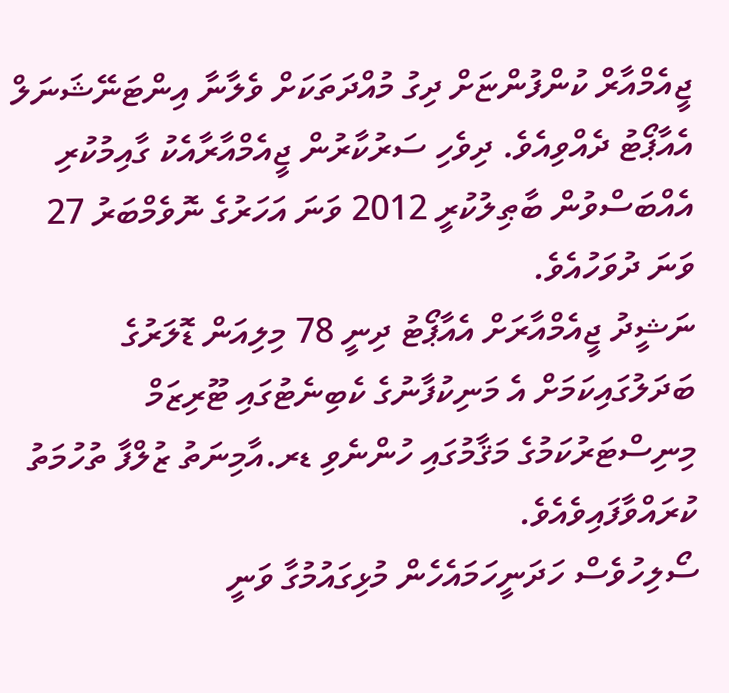ޖީއެމްއާރް ކުންފުންޏަށް ދިގު މުއްދަތަކަށް ވެލާނާ އިންޓަނޭޝަނަލް އެއާޕޯޓު ދެއްވިއެވެ. ދިވެހި ސަރުކާރުން ޖީއެމްއާރާއެކު ގާއިމުކުރި އެއްބަސްވުން ބާޠިލުކުރީ 2012 ވަނަ އަހަރުގެ ނޮވެމްބަރު 27 ވަނަ ދުވަހުއެވެ.
ނަޝީދު ޖީއެމްއާރަށް އެއާޕޯޓު ދިނީ 78 މިލިއަން ޑޮލަރުގެ ބަދަލުގައިކަމަށް އެ މަނިކުފާނުގެ ކެބިނެޓުގައި ޓޫރިޒަމް މިނިސްޓަރުކަމުގެ މަޤާމުގައި ހުންނެވި ޑރ.އާމިނަތު ޒުލްފާ ތުހުމަތު ކުރައްވާފައިވެއެވެ.
ސޯލިހުވެސް ހަދަނީހަމައެހެން މުޅިގައުމުގާ ވަނީ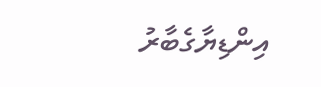އިންޑިޔާގެބާރު